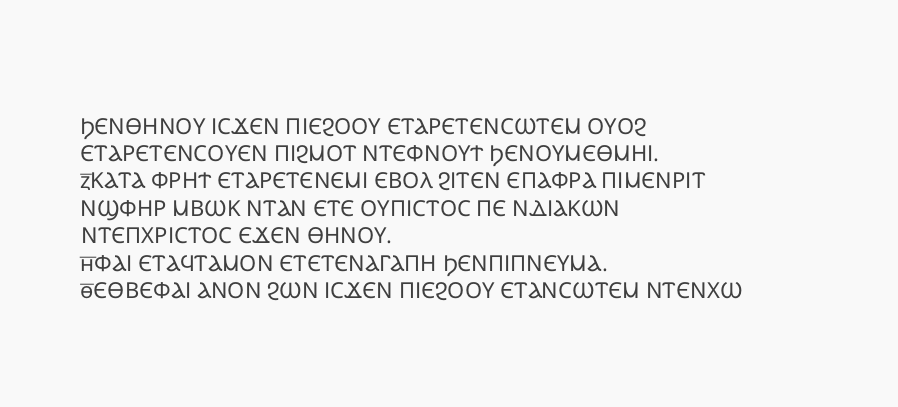ϦⲈⲚⲐⲎⲚⲞⲨ ⲒⲤϪⲈⲚ ⲠⲒⲈϨⲞⲞⲨ ⲈⲦⲀⲢⲈⲦⲈⲚⲤⲰⲦⲈⲘ ⲞⲨⲞϨ ⲈⲦⲀⲢⲈⲦⲈⲚⲤⲞⲨⲈⲚ ⲠⲒϨⲘⲞⲦ ⲚⲦⲈⲪⲚⲞⲨϮ ϦⲈⲚⲞⲨⲘⲈⲐⲘⲎⲒ.
ⲍ̅ⲔⲀⲦⲀ ⲪⲢⲎϮ ⲈⲦⲀⲢⲈⲦⲈⲚⲈⲘⲒ ⲈⲂⲞⲖ ϨⲒⲦⲈⲚ ⲈⲠⲀⲪⲢⲀ ⲠⲒⲘⲈⲚⲢⲒⲦ ⲚϢⲪⲎⲢ ⲘⲂⲰⲔ ⲚⲦⲀⲚ ⲈⲦⲈ ⲞⲨⲠⲒⲤⲦⲞⲤ ⲠⲈ ⲚⲆⲒⲀⲔⲰⲚ ⲚⲦⲈⲠⲬⲢⲒⲤⲦⲞⲤ ⲈϪⲈⲚ ⲐⲎⲚⲞⲨ.
ⲏ̅ⲪⲀⲒ ⲈⲦⲀϤⲦⲀⲘⲞⲚ ⲈⲦⲈⲦⲈⲚⲀⲄⲀⲠⲎ ϦⲈⲚⲠⲒⲠⲚⲈⲨⲘⲀ.
ⲑ̅ⲈⲐⲂⲈⲪⲀⲒ ⲀⲚⲞⲚ ϨⲰⲚ ⲒⲤϪⲈⲚ ⲠⲒⲈϨⲞⲞⲨ ⲈⲦⲀⲚⲤⲰⲦⲈⲘ ⲚⲦⲈⲚⲬⲰ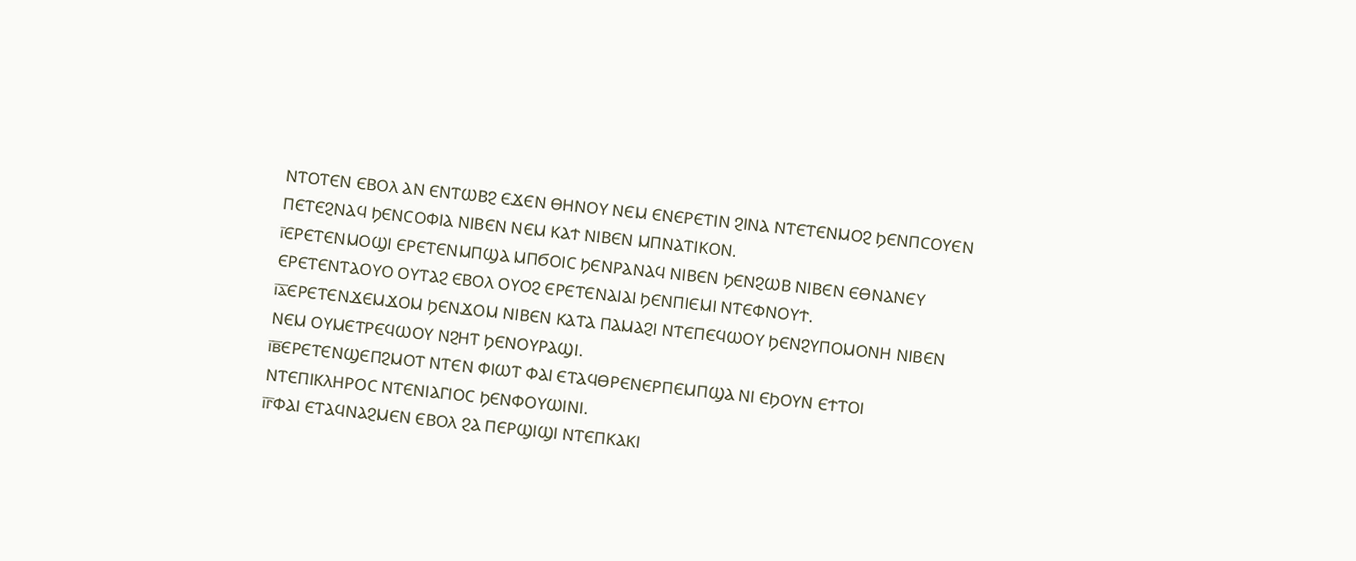ⲚⲦⲞⲦⲈⲚ ⲈⲂⲞⲖ ⲀⲚ ⲈⲚⲦⲰⲂϨ ⲈϪⲈⲚ ⲐⲎⲚⲞⲨ ⲚⲈⲘ ⲈⲚⲈⲢⲈⲦⲒⲚ ϨⲒⲚⲀ ⲚⲦⲈⲦⲈⲚⲘⲞϨ ϦⲈⲚⲠⲤⲞⲨⲈⲚ ⲠⲈⲦⲈϨⲚⲀϤ ϦⲈⲚⲤⲞⲪⲒⲀ ⲚⲒⲂⲈⲚ ⲚⲈⲘ ⲔⲀϮ ⲚⲒⲂⲈⲚ ⲘⲠⲚⲀⲦⲒⲔⲞⲚ.
ⲓ̅ⲈⲢⲈⲦⲈⲚⲘⲞϢⲒ ⲈⲢⲈⲦⲈⲚⲘⲠϢⲀ ⲘⲠϬⲞⲒⲤ ϦⲈⲚⲢⲀⲚⲀϤ ⲚⲒⲂⲈⲚ ϦⲈⲚϨⲰⲂ ⲚⲒⲂⲈⲚ ⲈⲐⲚⲀⲚⲈⲨ ⲈⲢⲈⲦⲈⲚⲦⲀⲞⲨⲞ ⲞⲨⲦⲀϨ ⲈⲂⲞⲖ ⲞⲨⲞϨ ⲈⲢⲈⲦⲈⲚⲀⲒⲀⲒ ϦⲈⲚⲠⲒⲈⲘⲒ ⲚⲦⲈⲪⲚⲞⲨϮ.
ⲓ̅ⲁ̅ⲈⲢⲈⲦⲈⲚϪⲈⲘϪⲞⲘ ϦⲈⲚϪⲞⲘ ⲚⲒⲂⲈⲚ ⲔⲀⲦⲀ ⲠⲀⲘⲀϨⲒ ⲚⲦⲈⲠⲈϤⲰⲞⲨ ϦⲈⲚϨⲨⲠⲞⲘⲞⲚⲎ ⲚⲒⲂⲈⲚ ⲚⲈⲘ ⲞⲨⲘⲈⲦⲢⲈϤⲰⲞⲨ ⲚϨⲎⲦ ϦⲈⲚⲞⲨⲢⲀϢⲒ.
ⲓ̅ⲃ̅ⲈⲢⲈⲦⲈⲚϢⲈⲠϨⲘⲞⲦ ⲚⲦⲈⲚ ⲪⲒⲰⲦ ⲪⲀⲒ ⲈⲦⲀϤⲐⲢⲈⲚⲈⲢⲠⲈⲘⲠϢⲀ ⲚⲒ ⲈϦⲞⲨⲚ ⲈϮⲦⲞⲒ ⲚⲦⲈⲠⲒⲔⲖⲎⲢⲞⲤ ⲚⲦⲈⲚⲒⲀⲄⲒⲞⲤ ϦⲈⲚⲪⲞⲨⲰⲒⲚⲒ.
ⲓ̅ⲅ̅ⲪⲀⲒ ⲈⲦⲀϤⲚⲀϨⲘⲈⲚ ⲈⲂⲞⲖ ϨⲀ ⲠⲈⲢϢⲒϢⲒ ⲚⲦⲈⲠⲔⲀⲔⲒ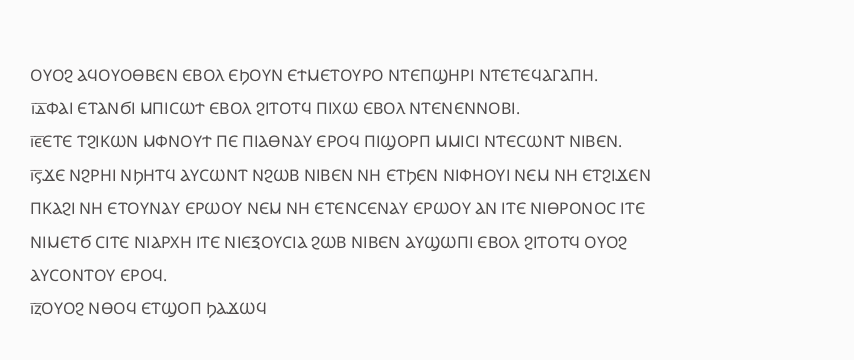ⲞⲨⲞϨ ⲀϤⲞⲨⲞⲐⲂⲈⲚ ⲈⲂⲞⲖ ⲈϦⲞⲨⲚ ⲈϮⲘⲈⲦⲞⲨⲢⲞ ⲚⲦⲈⲠϢⲎⲢⲒ ⲚⲦⲈⲦⲈϤⲀⲄⲀⲠⲎ.
ⲓ̅ⲇ̅ⲪⲀⲒ ⲈⲦⲀⲚϬⲒ ⲘⲠⲒⲤⲰϮ ⲈⲂⲞⲖ ϨⲒⲦⲞⲦϤ ⲠⲒⲬⲰ ⲈⲂⲞⲖ ⲚⲦⲈⲚⲈⲚⲚⲞⲂⲒ.
ⲓ̅ⲉ̅ⲈⲦⲈ ⲦϨⲒⲔⲰⲚ ⲘⲪⲚⲞⲨϮ ⲠⲈ ⲠⲒⲀⲐⲚⲀⲨ ⲈⲢⲞϤ ⲠⲒϢⲞⲢⲠ ⲘⲘⲒⲤⲒ ⲚⲦⲈⲤⲰⲚⲦ ⲚⲒⲂⲈⲚ.
ⲓ̅ⲋ̅ϪⲈ ⲚϨⲢⲎⲒ ⲚϦⲎⲦϤ ⲀⲨⲤⲰⲚⲦ ⲚϨⲰⲂ ⲚⲒⲂⲈⲚ ⲚⲎ ⲈⲦϦⲈⲚ ⲚⲒⲪⲎⲞⲨⲒ ⲚⲈⲘ ⲚⲎ ⲈⲦϨⲒϪⲈⲚ ⲠⲔⲀϨⲒ ⲚⲎ ⲈⲦⲞⲨⲚⲀⲨ ⲈⲢⲰⲞⲨ ⲚⲈⲘ ⲚⲎ ⲈⲦⲈⲚⲤⲈⲚⲀⲨ ⲈⲢⲰⲞⲨ ⲀⲚ ⲒⲦⲈ ⲚⲒⲐⲢⲞⲚⲞⲤ ⲒⲦⲈ ⲚⲒⲘⲈⲦϬ ⲤⲒⲦⲈ ⲚⲒⲀⲢⲬⲎ ⲒⲦⲈ ⲚⲒⲈⲜⲞⲨⲤⲒⲀ ϨⲰⲂ ⲚⲒⲂⲈⲚ ⲀⲨϢⲰⲠⲒ ⲈⲂⲞⲖ ϨⲒⲦⲞⲦϤ ⲞⲨⲞϨ ⲀⲨⲤⲞⲚⲦⲞⲨ ⲈⲢⲞϤ.
ⲓ̅ⲍ̅ⲞⲨⲞϨ ⲚⲐⲞϤ ⲈⲦϢⲞⲠ ϦⲀϪⲰϤ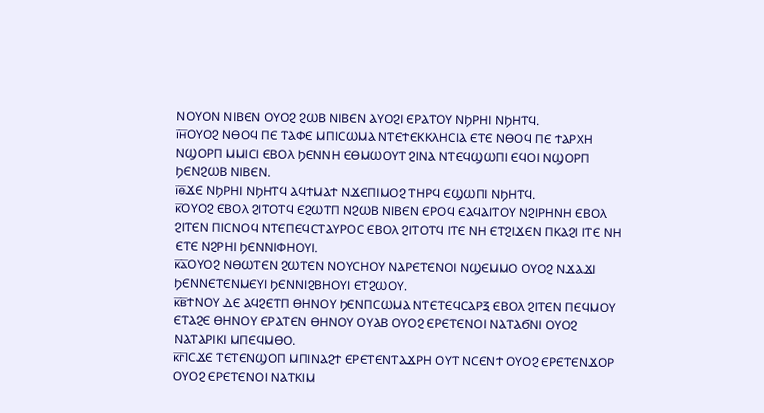ⲚⲞⲨⲞⲚ ⲚⲒⲂⲈⲚ ⲞⲨⲞϨ ϨⲰⲂ ⲚⲒⲂⲈⲚ ⲀⲨⲞϨⲒ ⲈⲢⲀⲦⲞⲨ ⲚϦⲢⲎⲒ ⲚϦⲎⲦϤ.
ⲓ̅ⲏ̅ⲞⲨⲞϨ ⲚⲐⲞϤ ⲠⲈ ⲦⲀⲪⲈ ⲘⲠⲒⲤⲰⲘⲀ ⲚⲦⲈϮⲈⲔⲔⲖⲎⲤⲒⲀ ⲈⲦⲈ ⲚⲐⲞϤ ⲠⲈ ϮⲀⲢⲬⲎ ⲚϢⲞⲢⲠ ⲘⲘⲒⲤⲒ ⲈⲂⲞⲖ ϦⲈⲚⲚⲎ ⲈⲐⲘⲰⲞⲨⲦ ϨⲒⲚⲀ ⲚⲦⲈϤϢⲰⲠⲒ ⲈϤⲞⲒ ⲚϢⲞⲢⲠ ϦⲈⲚϨⲰⲂ ⲚⲒⲂⲈⲚ.
ⲓ̅ⲑ̅ϪⲈ ⲚϦⲢⲎⲒ ⲚϦⲎⲦϤ ⲀϤϮⲘⲀϮ ⲚϪⲈⲠⲒⲘⲞϨ ⲦⲎⲢϤ ⲈϢⲰⲠⲒ ⲚϦⲎⲦϤ.
ⲕ̅ⲞⲨⲞϨ ⲈⲂⲞⲖ ϨⲒⲦⲞⲦϤ ⲈϨⲰⲦⲠ ⲚϨⲰⲂ ⲚⲒⲂⲈⲚ ⲈⲢⲞϤ ⲈⲀϤⲀⲒⲦⲞⲨ ⲚϨⲒⲢⲎⲚⲎ ⲈⲂⲞⲖ ϨⲒⲦⲈⲚ ⲠⲒⲤⲚⲞϤ ⲚⲦⲈⲠⲈϤⲤⲦⲀⲨⲢⲞⲤ ⲈⲂⲞⲖ ϨⲒⲦⲞⲦϤ ⲒⲦⲈ ⲚⲎ ⲈⲦϨⲒϪⲈⲚ ⲠⲔⲀϨⲒ ⲒⲦⲈ ⲚⲎ ⲈⲦⲈ ⲚϨⲢⲎⲒ ϦⲈⲚⲚⲒⲪⲎⲞⲨⲒ.
ⲕ̅ⲁ̅ⲞⲨⲞϨ ⲚⲐⲰⲦⲈⲚ ϨⲰⲦⲈⲚ ⲚⲞⲨⲤⲎⲞⲨ ⲚⲀⲢⲈⲦⲈⲚⲞⲒ ⲚϢⲈⲘⲘⲞ ⲞⲨⲞϨ ⲚϪⲀϪⲒ ϦⲈⲚⲚⲈⲦⲈⲚⲘⲈⲨⲒ ϦⲈⲚⲚⲒϨⲂⲎⲞⲨⲒ ⲈⲦϨⲰⲞⲨ.
ⲕ̅ⲃ̅ϮⲚⲞⲨ ⲆⲈ ⲀϤϨⲈⲦⲠ ⲐⲎⲚⲞⲨ ϦⲈⲚⲠⲤⲰⲘⲀ ⲚⲦⲈⲦⲈϤⲤⲀⲢⲜ ⲈⲂⲞⲖ ϨⲒⲦⲈⲚ ⲠⲈϤⲘⲞⲨ ⲈⲦⲀϨⲈ ⲐⲎⲚⲞⲨ ⲈⲢⲀⲦⲈⲚ ⲐⲎⲚⲞⲨ ⲞⲨⲀⲂ ⲞⲨⲞϨ ⲈⲢⲈⲦⲈⲚⲞⲒ ⲚⲀⲦⲀϬⲚⲒ ⲞⲨⲞϨ ⲚⲀⲦⲀⲢⲒⲔⲒ ⲘⲠⲈϤⲘⲐⲞ.
ⲕ̅ⲅ̅ⲒⲤϪⲈ ⲦⲈⲦⲈⲚϢⲞⲠ ⲘⲠⲒⲚⲀϨϮ ⲈⲢⲈⲦⲈⲚⲦⲀϪⲢⲎ ⲞⲨⲦ ⲚⲤⲈⲚϮ ⲞⲨⲞϨ ⲈⲢⲈⲦⲈⲚϪⲞⲢ ⲞⲨⲞϨ ⲈⲢⲈⲦⲈⲚⲞⲒ ⲚⲀⲦⲔⲒⲘ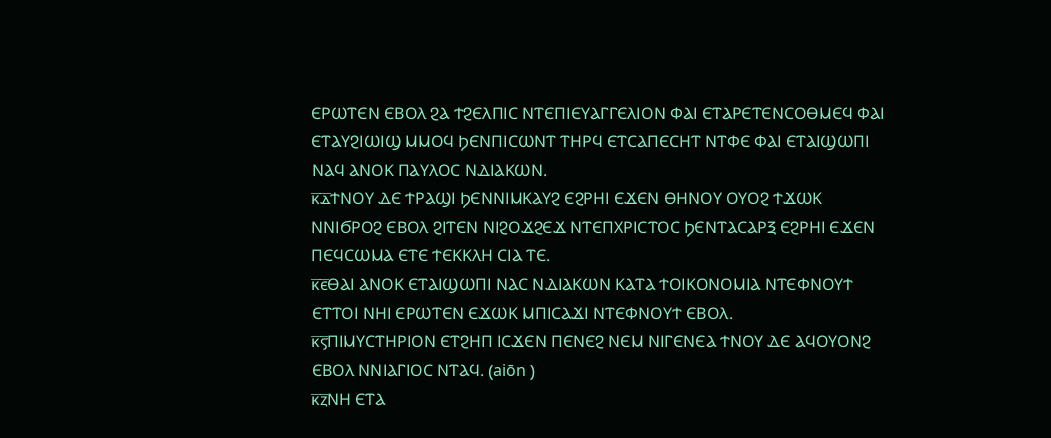ⲈⲢⲰⲦⲈⲚ ⲈⲂⲞⲖ ϨⲀ ϮϨⲈⲖⲠⲒⲤ ⲚⲦⲈⲠⲒⲈⲨⲀⲄⲄⲈⲖⲒⲞⲚ ⲪⲀⲒ ⲈⲦⲀⲢⲈⲦⲈⲚⲤⲞⲐⲘⲈϤ ⲪⲀⲒ ⲈⲦⲀⲨϨⲒⲰⲒϢ ⲘⲘⲞϤ ϦⲈⲚⲠⲒⲤⲰⲚⲦ ⲦⲎⲢϤ ⲈⲦⲤⲀⲠⲈⲤⲎⲦ ⲚⲦⲪⲈ ⲪⲀⲒ ⲈⲦⲀⲒϢⲰⲠⲒ ⲚⲀϤ ⲀⲚⲞⲔ ⲠⲀⲨⲖⲞⲤ ⲚⲆⲒⲀⲔⲰⲚ.
ⲕ̅ⲇ̅ϮⲚⲞⲨ ⲆⲈ ϮⲢⲀϢⲒ ϦⲈⲚⲚⲒⲘⲔⲀⲨϨ ⲈϨⲢⲎⲒ ⲈϪⲈⲚ ⲐⲎⲚⲞⲨ ⲞⲨⲞϨ ϮϪⲰⲔ ⲚⲚⲒϬⲢⲞϨ ⲈⲂⲞⲖ ϨⲒⲦⲈⲚ ⲚⲒϨⲞϪϨⲈϪ ⲚⲦⲈⲠⲬⲢⲒⲤⲦⲞⲤ ϦⲈⲚⲦⲀⲤⲀⲢⲜ ⲈϨⲢⲎⲒ ⲈϪⲈⲚ ⲠⲈϤⲤⲰⲘⲀ ⲈⲦⲈ ϮⲈⲔⲔⲖⲎ ⲤⲒⲀ ⲦⲈ.
ⲕ̅ⲉ̅ⲐⲀⲒ ⲀⲚⲞⲔ ⲈⲦⲀⲒϢⲰⲠⲒ ⲚⲀⲤ ⲚⲆⲒⲀⲔⲰⲚ ⲔⲀⲦⲀ ϮⲞⲒⲔⲞⲚⲞⲘⲒⲀ ⲚⲦⲈⲪⲚⲞⲨϮ ⲈⲦⲦⲞⲒ ⲚⲎⲒ ⲈⲢⲰⲦⲈⲚ ⲈϪⲰⲔ ⲘⲠⲒⲤⲀϪⲒ ⲚⲦⲈⲪⲚⲞⲨϮ ⲈⲂⲞⲖ.
ⲕ̅ⲋ̅ⲠⲒⲘⲨⲤⲦⲎⲢⲒⲞⲚ ⲈⲦϨⲎⲠ ⲒⲤϪⲈⲚ ⲠⲈⲚⲈϨ ⲚⲈⲘ ⲚⲒⲄⲈⲚⲈⲀ ϮⲚⲞⲨ ⲆⲈ ⲀϤⲞⲨⲞⲚϨ ⲈⲂⲞⲖ ⲚⲚⲒⲀⲄⲒⲞⲤ ⲚⲦⲀϤ. (aiōn )
ⲕ̅ⲍ̅ⲚⲎ ⲈⲦⲀ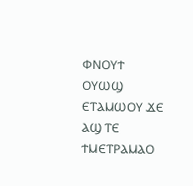ⲪⲚⲞⲨϮ ⲞⲨⲰϢ ⲈⲦⲀⲘⲰⲞⲨ ϪⲈ ⲀϢ ⲦⲈ ϮⲘⲈⲦⲢⲀⲘⲀⲞ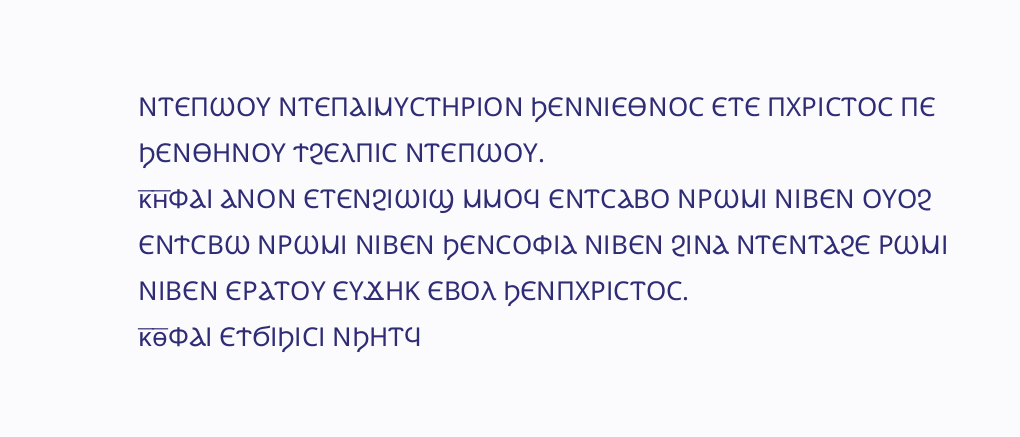ⲚⲦⲈⲠⲰⲞⲨ ⲚⲦⲈⲠⲀⲒⲘⲨⲤⲦⲎⲢⲒⲞⲚ ϦⲈⲚⲚⲒⲈⲐⲚⲞⲤ ⲈⲦⲈ ⲠⲬⲢⲒⲤⲦⲞⲤ ⲠⲈ ϦⲈⲚⲐⲎⲚⲞⲨ ϮϨⲈⲖⲠⲒⲤ ⲚⲦⲈⲠⲰⲞⲨ.
ⲕ̅ⲏ̅ⲪⲀⲒ ⲀⲚⲞⲚ ⲈⲦⲈⲚϨⲒⲰⲒϢ ⲘⲘⲞϤ ⲈⲚⲦⲤⲀⲂⲞ ⲚⲢⲰⲘⲒ ⲚⲒⲂⲈⲚ ⲞⲨⲞϨ ⲈⲚϮⲤⲂⲰ ⲚⲢⲰⲘⲒ ⲚⲒⲂⲈⲚ ϦⲈⲚⲤⲞⲪⲒⲀ ⲚⲒⲂⲈⲚ ϨⲒⲚⲀ ⲚⲦⲈⲚⲦⲀϨⲈ ⲢⲰⲘⲒ ⲚⲒⲂⲈⲚ ⲈⲢⲀⲦⲞⲨ ⲈⲨϪⲎⲔ ⲈⲂⲞⲖ ϦⲈⲚⲠⲬⲢⲒⲤⲦⲞⲤ.
ⲕ̅ⲑ̅ⲪⲀⲒ ⲈϮϬⲒϦⲒⲤⲒ ⲚϦⲎⲦϤ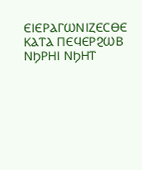ⲈⲒⲈⲢⲀⲄⲰⲚⲒⲌⲈⲤⲐⲈ ⲔⲀⲦⲀ ⲠⲈϤⲈⲢϨⲰⲂ ⲚϦⲢⲎⲒ ⲚϦⲎⲦ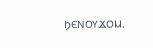ϦⲈⲚⲞⲨϪⲞⲘ.